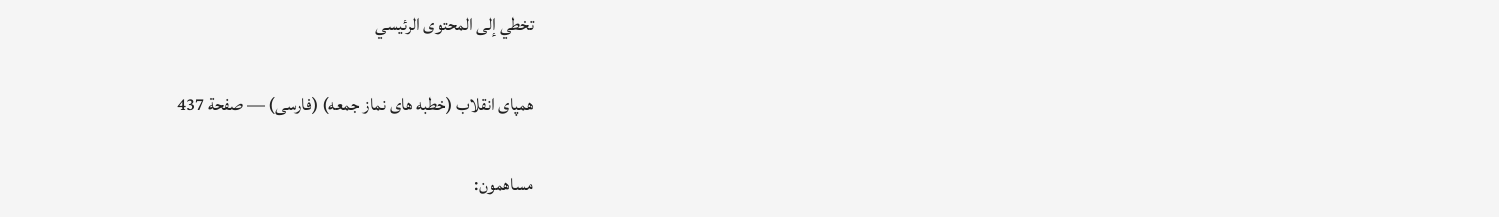تخطي إلى المحتوى الرئيسي

همپاى انقلاب (خطبه هاى نماز جمعه) (فارسى) — صفحة 437

مساهمون: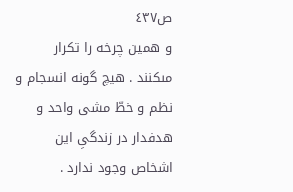ص٤٣٧
و همين چرخه را تكرار مىكنند . هيچ گونه انسجام و نظم و خطّ مشى واحد و هدفدار در زندگىِ اين اشخاص وجود ندارد .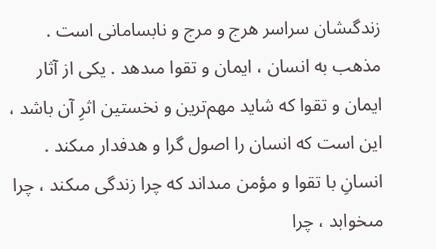زندگىشان سراسر هرج و مرج و نابسامانى است . مذهب به انسان ، ايمان و تقوا مىدهد . يكى از آثار ايمان و تقوا كه شايد مهم‌ترين و نخستين اثرِ آن باشد ، اين است كه انسان را اصول گرا و هدفدار مىكند . انسانِ با تقوا و مؤمن مىداند كه چرا زندگى مىكند ، چرا مىخوابد ، چرا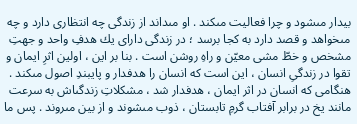بيدار مىشود و چرا فعاليت مىكند . او مىداند از زندگى چه انتظارى دارد و چه مىخواهد و قصد دارد به كجا برسد ؛ در زندگى داراى يك هدفِ واحد و جهتِ مشخص و خطّ مشى معيّن و راهِ روشن است . بنا بر اين ، اولين اثرِ ايمان و تقوا در زندگىِ انسان ، اين است كه انسان را هدفدار و پايبندِ اصول مىكند . هنگامى كه انسان در اثر ايمان ، هدفدار شد ، مشكلاتِ زندگىاش به سرعت مانند يخ در برابر آفتاب گرمِ تابستان ، ذوب مىشوند و از بين مىروند . پس ما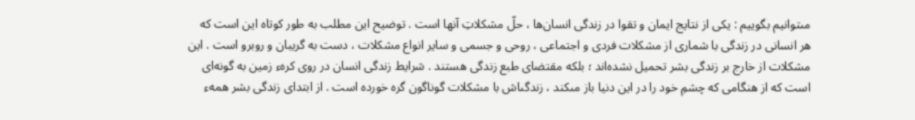مىتوانيم بگوييم : يكى از نتايج ايمان و تقوا در زندگى انسان‌ها ، حلّ مشكلاتِ آنها است . توضيح اين مطلب به طور كوتاه اين است كه هر انسانى در زندگى با شمارى از مشكلات فردى و اجتماعى ، روحى و جسمى و ساير انواع مشكلات ، دست به گريبان و روبرو است . اين مشكلات از خارج بر زندگى بشر تحميل نشده‌اند ؛ بلكه مقتضاى طبع زندگى هستند . شرايط زندگى انسان در روى كرهء زمين به گونه‌اى است كه از هنگامى كه چشمِ خود را در اين دنيا باز مىكند ، زندگىاش با مشكلات گوناگون گره خورده است . از ابتداى زندگى بشر همهء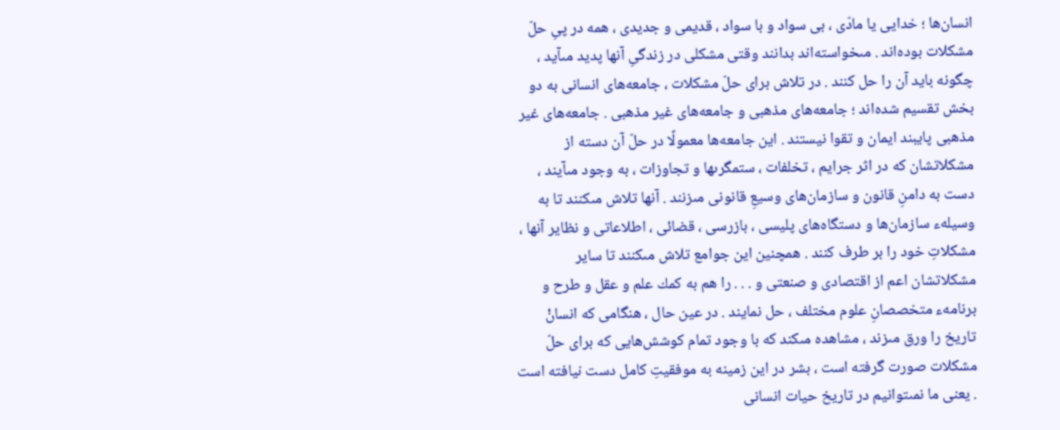انسان‌ها ؛ خدايى يا مادّى ، بى سواد و با سواد ، قديمى و جديدى ، همه در پىِ حلّ مشكلات بوده‌اند . مىخواسته‌اند بدانند وقتى مشكلى در زندگىِ آنها پديد مىآيد ، چگونه بايد آن را حل كنند . در تلاش براى حلّ مشكلات ، جامعه‌هاى انسانى به دو بخش تقسيم شده‌اند ؛ جامعه‌هاى مذهبى و جامعه‌هاى غير مذهبى . جامعه‌هاى غير مذهبى پايبند ايمان و تقوا نيستند . اين جامعه‌ها معمولًا در حلّ آن دسته از مشكلاتشان كه در اثر جرايم ، تخلفات ، ستمگرىها و تجاوزات ، به وجود مىآيند ، دست به دامنِ قانون و سازمان‌هاى وسيعِ قانونى مىزنند . آنها تلاش مىكنند تا به وسيلهء سازمان‌ها و دستگاه‌هاى پليسى ، بازرسى ، قضائى ، اطلاعاتى و نظاير آنها ، مشكلاتِ خود را بر طرف كنند . همچنين اين جوامع تلاش مىكنند تا ساير مشكلاتشان اعم از اقتصادى و صنعتى و . . . را هم به كمك علم و عقل و طرح و برنامهء متخصصانِ علوم مختلف ، حل نمايند . در عين حال ، هنگامى كه انسانْ تاريخ را ورق مىزند ، مشاهده مىكند كه با وجود تمام كوشش‌هايى كه براى حلّ مشكلات صورت گرفته است ، بشر در اين زمينه به موفقيتِ كامل دست نيافته است . يعنى ما نمىتوانيم در تاريخ حيات انسانى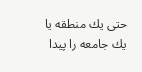حتى يك منطقه يا يك جامعه را پيدا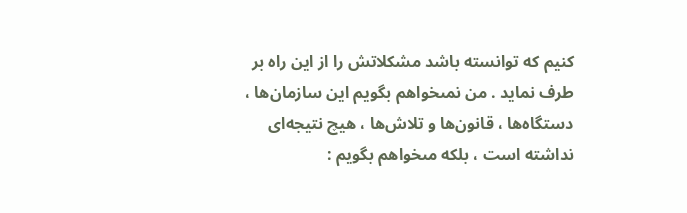كنيم كه توانسته باشد مشكلاتش را از اين راه بر طرف نمايد . من نمىخواهم بگويم اين سازمان‌ها ، دستگاه‌ها ، قانون‌ها و تلاش‌ها ، هيچ نتيجه‌اى نداشته است ، بلكه مىخواهم بگويم :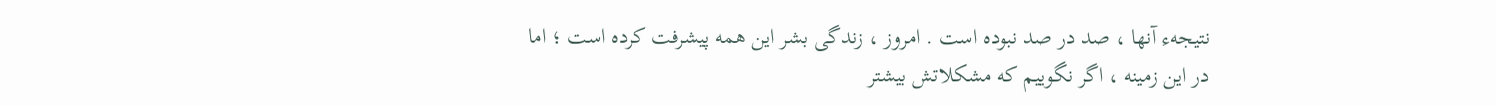نتيجهء آنها ، صد در صد نبوده است . امروز ، زندگى بشر اين همه پيشرفت كرده است ؛ اما در اين زمينه ، اگر نگوييم كه مشكلاتش بيشتر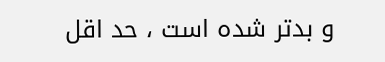و بدتر شده است ، حد اقل